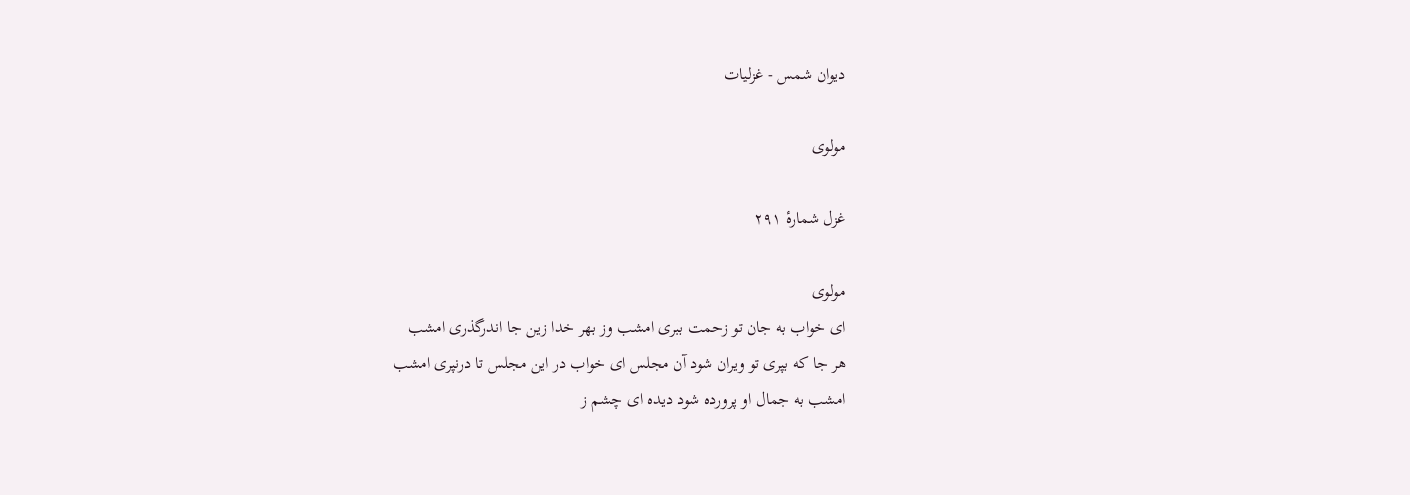دیوان شمس - غزلیات

مولوی

غزل شمارهٔ ۲۹۱

مولوی
ای خواب به جان تو زحمت ببری امشب وز بهر خدا زین جا اندرگذری امشب
هر جا که بپری تو ویران شود آن مجلس ای خواب در این مجلس تا درنپری امشب
امشب به جمال او پرورده شود دیده ای چشم ز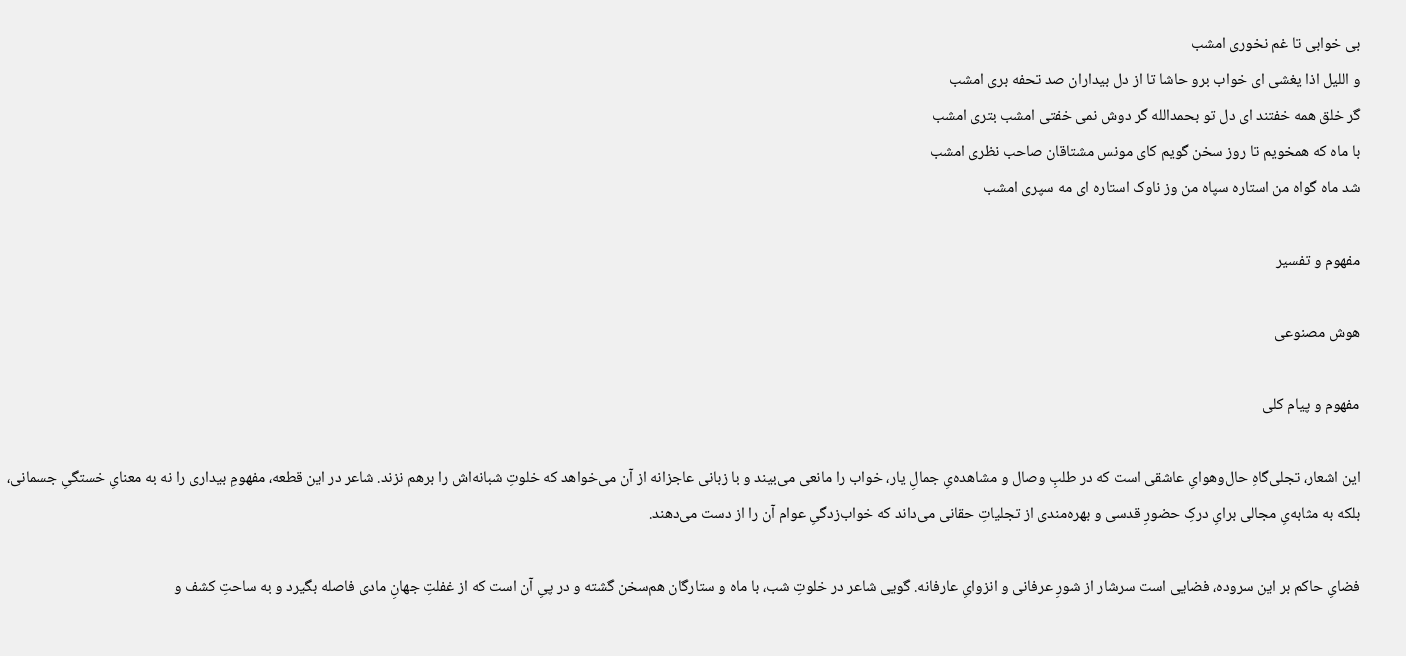بی خوابی تا غم نخوری امشب
و اللیل اذا یغشی ای خواب برو حاشا تا از دل بیداران صد تحفه بری امشب
گر خلق همه خفتند ای دل تو بحمدالله گر دوش نمی خفتی امشب بتری امشب
با ماه که همخویم تا روز سخن گویم کای مونس مشتاقان صاحب نظری امشب
شد ماه گواه من استاره سپاه من وز ناوک استاره ای مه سپری امشب

مفهوم و تفسیر

هوش مصنوعی

مفهوم و پیام کلی

این اشعار، تجلی‌گاهِ حال‌وهوایِ عاشقی است که در طلبِ وصال و مشاهده‌یِ جمالِ یار، خواب را مانعی می‌بیند و با زبانی عاجزانه از آن می‌خواهد که خلوتِ شبانه‌اش را برهم نزند. شاعر در این قطعه، مفهومِ بیداری را نه به معنایِ خستگیِ جسمانی، بلکه به مثابه‌یِ مجالی برایِ درکِ حضورِ قدسی و بهره‌مندی از تجلیاتِ حقانی می‌داند که خواب‌زدگیِ عوام آن را از دست می‌دهند.

فضایِ حاکم بر این سروده، فضایی است سرشار از شورِ عرفانی و انزوایِ عارفانه. گویی شاعر در خلوتِ شب، با ماه و ستارگان هم‌سخن گشته و در پیِ آن است که از غفلتِ جهانِ مادی فاصله بگیرد و به ساحتِ کشف و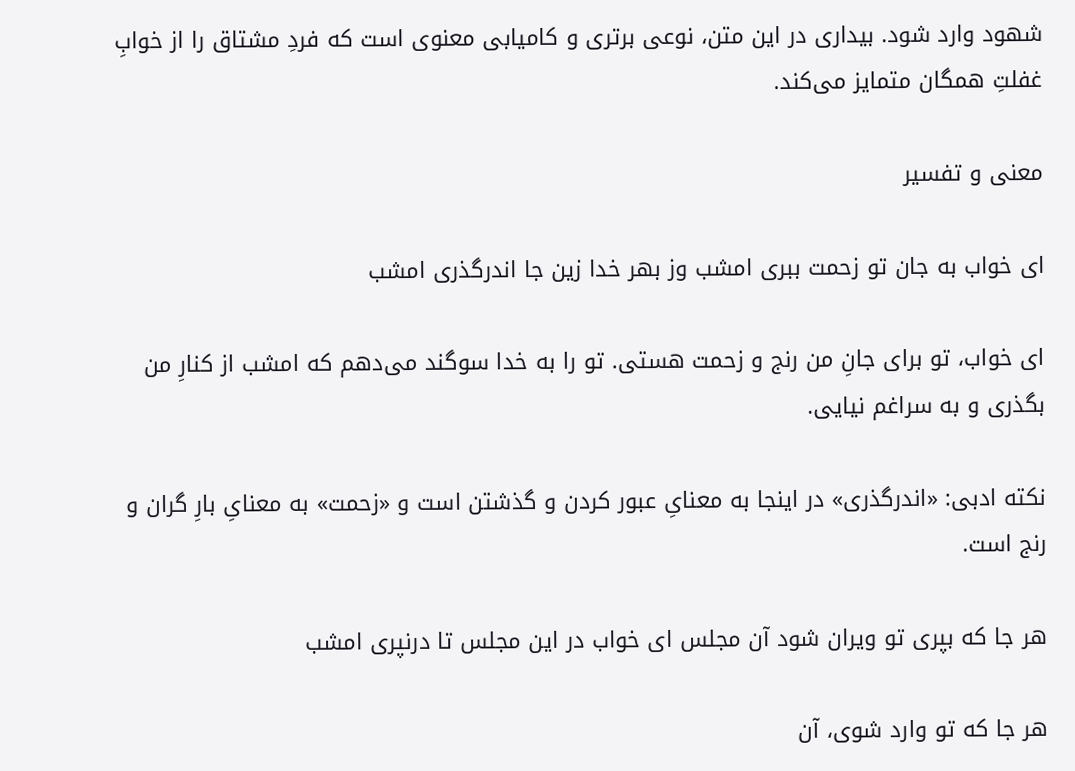شهود وارد شود. بیداری در این متن، نوعی برتری و کامیابی معنوی است که فردِ مشتاق را از خوابِ غفلتِ همگان متمایز می‌کند.

معنی و تفسیر

ای خواب به جان تو زحمت ببری امشب وز بهر خدا زین جا اندرگذری امشب

ای خواب، تو برای جانِ من رنج و زحمت هستی. تو را به خدا سوگند می‌دهم که امشب از کنارِ من بگذری و به سراغم نیایی.

نکته ادبی: «اندرگذری» در اینجا به معنایِ عبور کردن و گذشتن است و «زحمت» به معنایِ بارِ گران و رنج است.

هر جا که بپری تو ویران شود آن مجلس ای خواب در این مجلس تا درنپری امشب

هر جا که تو وارد شوی، آن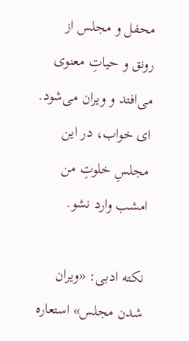محفل و مجلس از رونق و حیاتِ معنوی می‌افتد و ویران می‌شود. ای خواب، در این مجلسِ خلوتِ من امشب وارد نشو.

نکته ادبی: «ویران شدن مجلس» استعاره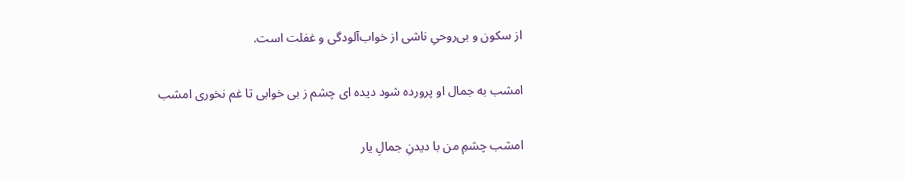از سکون و بی‌روحیِ ناشی از خواب‌آلودگی و غفلت است.

امشب به جمال او پرورده شود دیده ای چشم ز بی خوابی تا غم نخوری امشب

امشب چشمِ من با دیدنِ جمالِ یار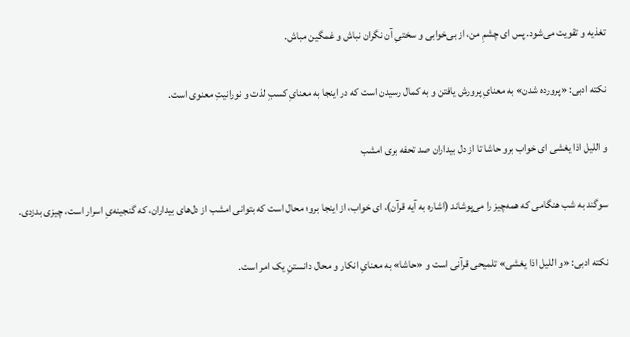تغذیه و تقویت می‌شود. پس ای چشمِ من، از بی‌خوابی و سختیِ آن نگران نباش و غمگین مباش.

نکته ادبی: «پرورده شدن» به معنایِ پرورش یافتن و به کمال رسیدن است که در اینجا به معنایِ کسبِ لذت و نورانیتِ معنوی است.

و اللیل اذا یغشی ای خواب برو حاشا تا از دل بیداران صد تحفه بری امشب

سوگند به شب هنگامی که همه‌چیز را می‌پوشاند (اشاره به آیه قرآن)، ای خواب، از اینجا برو؛ محال است که بتوانی امشب از دل‌های بیداران، که گنجینه‌یِ اسرار است، چیزی بدزدی.

نکته ادبی: «و اللیل اذا یغشی» تلمیحی قرآنی است و «حاشا» به معنایِ انکار و محال دانستنِ یک امر است.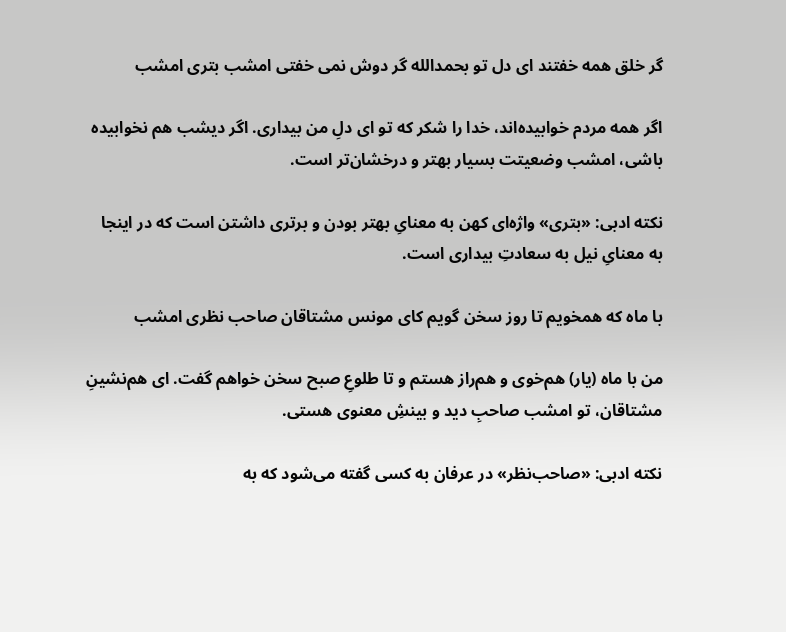گر خلق همه خفتند ای دل تو بحمدالله گر دوش نمی خفتی امشب بتری امشب

اگر همه مردم خوابیده‌اند، خدا را شکر که تو ای دلِ من بیداری. اگر دیشب هم نخوابیده باشی، امشب وضعیتت بسیار بهتر و درخشان‌تر است.

نکته ادبی: «بتری» واژه‌ای کهن به معنایِ بهتر بودن و برتری داشتن است که در اینجا به معنایِ نیل به سعادتِ بیداری است.

با ماه که همخویم تا روز سخن گویم کای مونس مشتاقان صاحب نظری امشب

من با ماه (یار) هم‌خوی و هم‌راز هستم و تا طلوعِ صبح سخن خواهم گفت. ای هم‌نشینِ مشتاقان، تو امشب صاحبِ دید و بینشِ معنوی هستی.

نکته ادبی: «صاحب‌نظر» در عرفان به کسی گفته می‌شود که به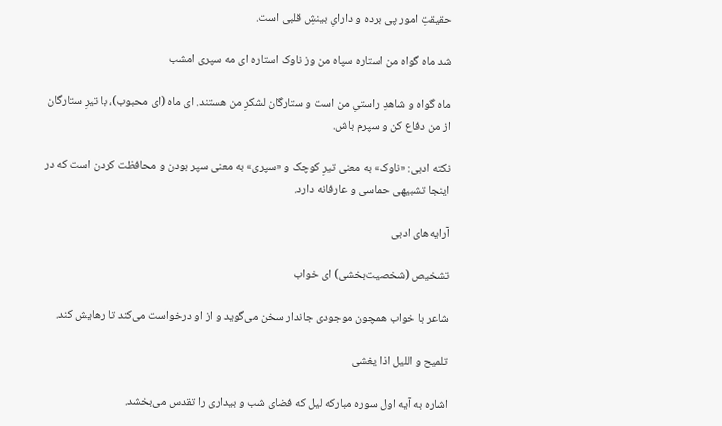حقیقتِ امور پی برده و دارایِ بینشِ قلبی است.

شد ماه گواه من استاره سپاه من وز ناوک استاره ای مه سپری امشب

ماه گواه و شاهدِ راستیِ من است و ستارگان لشکرِ من هستند. ای ماه (ای محبوب)، با تیرِ ستارگان از من دفاع کن و سپرم باش.

نکته ادبی: «ناوک» به معنی تیرِ کوچک و «سپری» به معنی سپر بودن و محافظت کردن است که در اینجا تشبیهی حماسی و عارفانه دارد.

آرایه‌های ادبی

تشخیص (شخصیت‌بخشی) ای خواب

شاعر با خواب همچون موجودی جاندار سخن می‌گوید و از او درخواست می‌کند تا رهایش کند.

تلمیح و اللیل اذا یغشی

اشاره به آیه اول سوره مبارکه لیل که فضای شب و بیداری را تقدس می‌بخشد.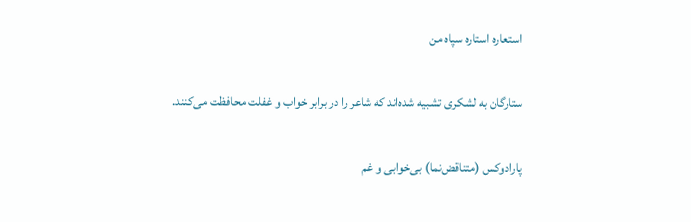استعاره استاره سپاه من

ستارگان به لشکری تشبیه شده‌اند که شاعر را در برابر خواب و غفلت محافظت می‌کنند.

پارادوکس (متناقض‌نما) بی‌خوابی و غم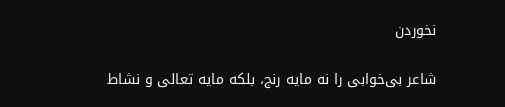نخوردن

شاعر بی‌خوابی را نه مایه رنج، بلکه مایه تعالی و نشاط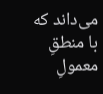می‌داند که با منطقِ معمولِ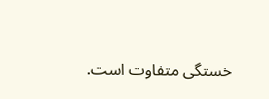خستگی متفاوت است.